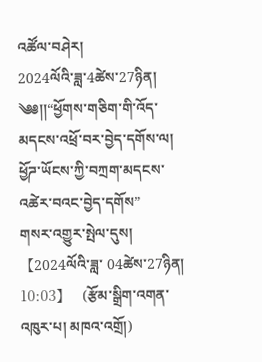འཚོལ་བཤེར།
2024ལོའི་ཟླ་4ཚེས་27ཉིན།
༄༅།།“ཕྱོགས་གཅིག་གི་འོད་མདངས་འཕྲོ་བར་བྱེད་དགོས་ལ། ཕྱོཌ་ཡོངས་ཀྱི་བཀྲག་མདངས་འཚེར་བའང་བྱེད་དགོས”
གསར་འགྱུར་སྤེལ་དུས།  【2024ལོའི་ཟླ་ 04ཚེས་27ཉིན། 10:03】   (རྩོམ་སྒྲིག་འགན་འཁུར་པ། མཁའ་འགྲོ།)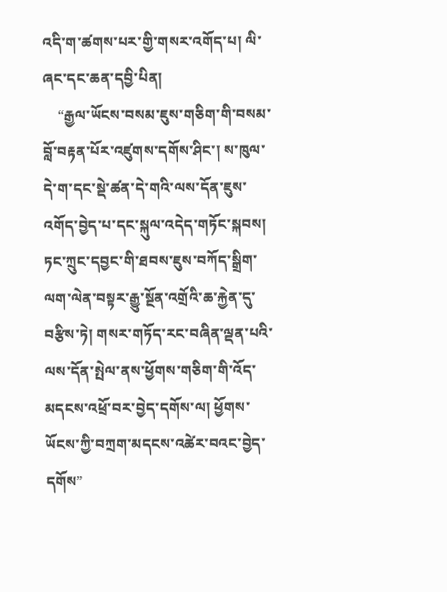འདི་ག་ཚགས་པར་གྱི་གསར་འགོད་པ། ལི་ཞང་དང་ཆན་དབྱི་པིན།
    “རྒྱལ་ཡོངས་བསམ་ཇུས་གཅིག་གི་བསམ་བློ་བརྟན་པོར་འཛུགས་དགོས་ཤིང་། ས་ཁུལ་དེ་ག་དང་སྡེ་ཚན་དེ་གའི་ལས་དོན་ཇུས་འགོད་བྱེད་པ་དང་སྐུལ་འདེད་གཏོང་སྐབས། ཏང་ཀྲུང་དབྱང་གི་ཐབས་ཇུས་བཀོད་སྒྲིག་ལག་ལེན་བསྟར་རྒྱུ་སྔོན་འགྲོའི་ཆ་རྐྱེན་དུ་བརྩིས་ཏེ། གསར་གཏོད་རང་བཞིན་ལྡན་པའི་ལས་དོན་སྤེལ་ནས་ཕྱོགས་གཅིག་གི་འོད་མདངས་འཕྲོ་བར་བྱེད་དགོས་ལ། ཕྱོགས་ཡོངས་ཀྱི་བཀྲག་མདངས་འཚེར་བའང་བྱེད་དགོས”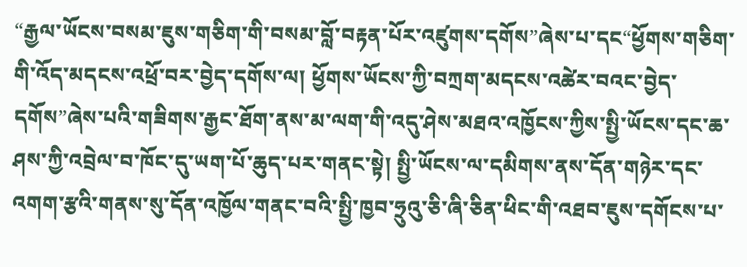“རྒྱལ་ཡོངས་བསམ་ཇུས་གཅིག་གི་བསམ་བློ་བརྟན་པོར་འཛུགས་དགོས”ཞེས་པ་དང“ཕྱོགས་གཅིག་གི་འོད་མདངས་འཕྲོ་བར་བྱེད་དགོས་ལ། ཕྱོགས་ཡོངས་ཀྱི་བཀྲག་མདངས་འཚེར་བའང་བྱེད་དགོས”ཞེས་པའི་གཟིགས་རྒྱང་ཐོག་ནས་མ་ལག་གི་འདུ་ཤེས་མཐའ་འཁྱོངས་ཀྱིས་སྤྱི་ཡོངས་དང་ཆ་ཤས་ཀྱི་འབྲེལ་བ་ཁོང་དུ་ཡག་པོ་ཆུད་པར་གནང་སྟེ། སྤྱི་ཡོངས་ལ་དམིགས་ནས་དོན་གཉེར་དང་འགག་རྩའི་གནས་སུ་དོན་འཁྱོལ་གནང་བའི་སྤྱི་ཁྱབ་ཧྲུའུ་ཅི་ཞི་ཅིན་ཕིང་གི་འཐབ་ཇུས་དགོངས་པ་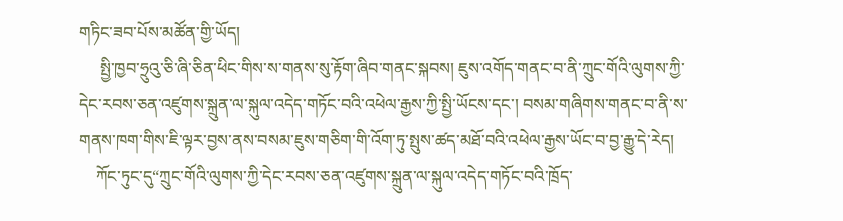གཏིང་ཟབ་པོས་མཚོན་གྱི་ཡོད།
     སྤྱི་ཁྱབ་ཧྲུའུ་ཅི་ཞི་ཅིན་ཕིང་གིས་ས་གནས་སུ་རྟོག་ཞིབ་གནང་སྐབས། ཇུས་འགོད་གནང་བ་ནི་ཀྲུང་གོའི་ལུགས་ཀྱི་དེང་རབས་ཅན་འཛུགས་སྐྲུན་ལ་སྐུལ་འདེད་གཏོང་བའི་འཕེལ་རྒྱས་ཀྱི་སྤྱི་ཡོངས་དང་། བསམ་གཞིགས་གནང་བ་ནི་ས་གནས་ཁག་གིས་ཇི་ལྟར་བྱས་ནས་བསམ་ཇུས་གཅིག་གི་འོག་ཏུ་སྤུས་ཚད་མཐོ་བའི་འཕེལ་རྒྱས་ཡོང་བ་བྱ་རྒྱུ་དེ་རེད།
    ཀོང་ཏུང་དུ“ཀྲུང་གོའི་ལུགས་ཀྱི་དེང་རབས་ཅན་འཛུགས་སྐྲུན་ལ་སྐུལ་འདེད་གཏོང་བའི་ཁྲོད་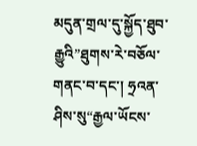མདུན་གྲལ་དུ་སྐྱོད་ཐུབ་རྒྱུའི”ཐུགས་རེ་བཅོལ་གནང་བ་དང་། ཧྲའན་ཤིས་སུ“རྒྱལ་ཡོངས་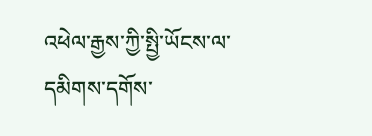འཕེལ་རྒྱས་ཀྱི་སྤྱི་ཡོངས་ལ་དམིགས་དགོས་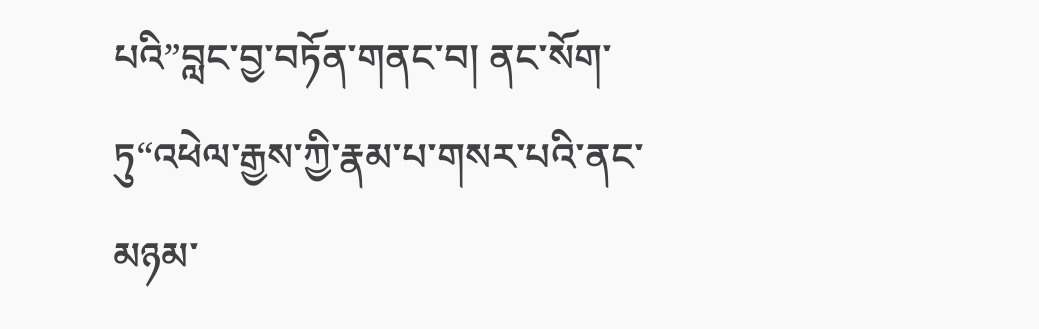པའི”བླང་བྱ་བཏོན་གནང་བ། ནང་སོག་ཏུ“འཕེལ་རྒྱས་ཀྱི་རྣམ་པ་གསར་པའི་ནང་མཉམ་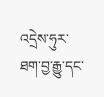འདྲེས་ཧུར་ཐག་བྱ་རྒྱུ་དང་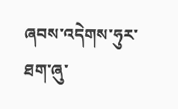ཞབས་འདེགས་ཧུར་ཐག་ཞུ་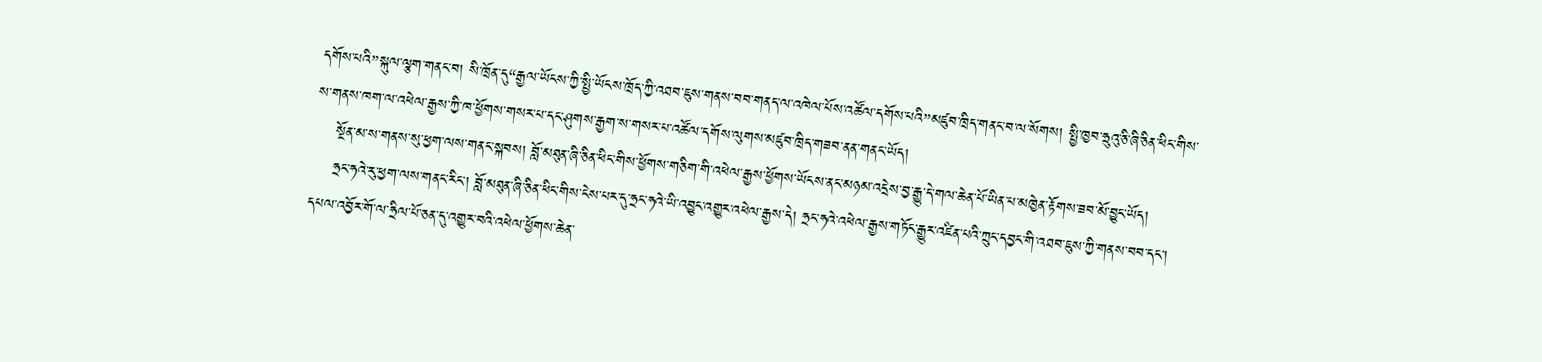དགོས་པའི”སྐུལ་ལྕག་གནང་བ། སི་ཁྲོན་དུ“རྒྱལ་ཡོངས་ཀྱི་སྤྱི་ཡོངས་ཁྲོད་ཀྱི་འཐབ་ཇུས་གནས་བབ་གནད་ལ་འཁེལ་པོས་འཚོལ་དགོས་པའི”མཛུབ་ཁྲིད་གནང་བ་ལ་སོགས། སྤྱི་ཁྱབ་ཧྲུའུ་ཅི་ཞི་ཅིན་ཕིང་གིས་ས་གནས་ཁག་ལ་འཕེལ་རྒྱས་ཀྱི་ཁ་ཕྱོགས་གསར་པ་དང་ཤུགས་རྒྱག་ས་གསར་པ་འཚོལ་དགོས་ལུགས་མཛུབ་ཁྲིད་གཟབ་ནན་གནང་ཡོད།
    སྔོན་མ་ས་གནས་སུ་ཕྱག་ལས་གནང་སྐབས། བློ་མཐུན་ཞི་ཅིན་ཕིང་གིས་ཕྱོགས་གཅིག་གི་འཕེལ་རྒྱས་ཕྱོགས་ཡོངས་ནང་མཉམ་འདྲེས་བྱ་རྒྱུ་དེ་གལ་ཆེན་པོ་ཡིན་པ་མཁྱེན་རྟོགས་ཟབ་མོ་བྱུང་ཡོད།
    ཧྲང་ཧའེ་རུ་ཕྱག་ལས་གནང་རིང་། བློ་མཐུན་ཞི་ཅིན་ཕིང་གིས་ངེས་པར་དུ་ཧྲང་ཧའེ་ཡི་འབྱུང་འགྱུར་འཕེལ་རྒྱས་དེ། ཧྲང་ཧའེ་འཕེལ་རྒྱས་གཏོང་རྒྱུར་འཛིན་པའི་ཀྲུང་དབྱང་གི་འཐབ་ཇུས་ཀྱི་གནས་བབ་དང་། དཔལ་འབྱོར་གོ་ལ་ཧྲིལ་པོ་ཅན་དུ་འགྱུར་བའི་འཕེལ་ཕྱོགས་ཆེན་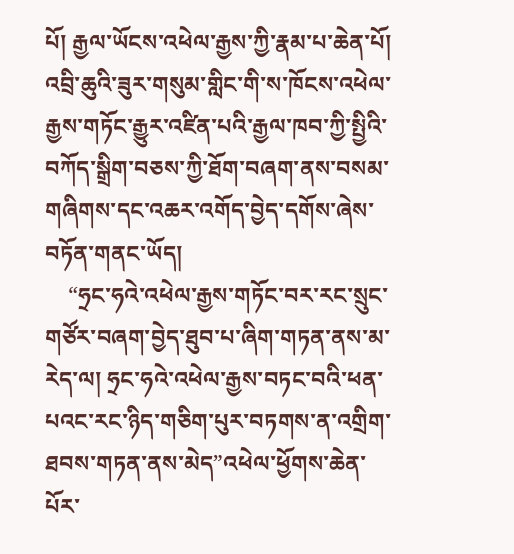པོ། རྒྱལ་ཡོངས་འཕེལ་རྒྱས་ཀྱི་རྣམ་པ་ཆེན་པོ། འབྲི་ཆུའི་ཟུར་གསུམ་གླིང་གི་ས་ཁོངས་འཕེལ་རྒྱས་གཏོང་རྒྱུར་འཛིན་པའི་རྒྱལ་ཁབ་ཀྱི་སྤྱིའི་བཀོད་སྒྲིག་བཅས་ཀྱི་ཐོག་བཞག་ནས་བསམ་གཞིགས་དང་འཆར་འགོད་བྱེད་དགོས་ཞེས་བཏོན་གནང་ཡོད།
    “ཧྲང་ཧའེ་འཕེལ་རྒྱས་གཏོང་བར་རང་སྲུང་གཙོར་བཞག་བྱེད་ཐུབ་པ་ཞིག་གཏན་ནས་མ་རེད་ལ། ཧྲང་ཧའེ་འཕེལ་རྒྱས་བཏང་བའི་ཕན་པའང་རང་ཉིད་གཅིག་པུར་བཏགས་ན་འགྲིག་ཐབས་གཏན་ནས་མེད”འཕེལ་ཕྱོགས་ཆེན་པོར་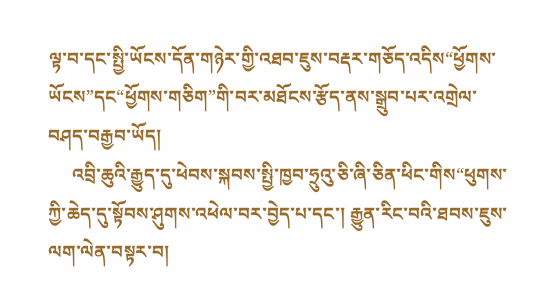ལྟ་བ་དང་སྤྱི་ཡོངས་དོན་གཉེར་གྱི་འཐབ་ཇུས་བརྡར་གཅོད་འདིས“ཕྱོགས་ཡོངས”དང“ཕྱོགས་གཅིག”གི་བར་མཐོངས་རྩོད་ནས་སྒྲུབ་པར་འགྲེལ་བཤད་བརྒྱབ་ཡོད།
     འབྲི་ཆུའི་རྒྱུད་དུ་ཕེབས་སྐབས་སྤྱི་ཁྱབ་ཧྲུའུ་ཅི་ཞི་ཅིན་ཕིང་གིས“ཕུགས་ཀྱི་ཆེད་དུ་སྟོབས་ཤུགས་འཕེལ་བར་བྱེད་པ་དང་། རྒྱུན་རིང་བའི་ཐབས་ཇུས་ལག་ལེན་བསྟར་བ།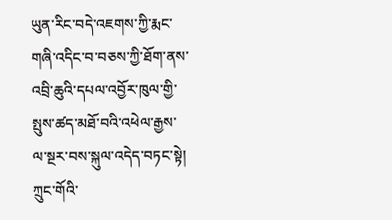ཡུན་རིང་བདེ་འཇགས་ཀྱི་རྨང་གཞི་འདིང་བ་བཅས་ཀྱི་ཐོག་ནས་འབྲི་ཆུའི་དཔལ་འབྱོར་ཁུལ་གྱི་སྤུས་ཚད་མཐོ་བའི་འཕེལ་རྒྱས་ལ་སྔར་བས་སྐུལ་འདེད་བཏང་སྟེ། ཀྲུང་གོའི་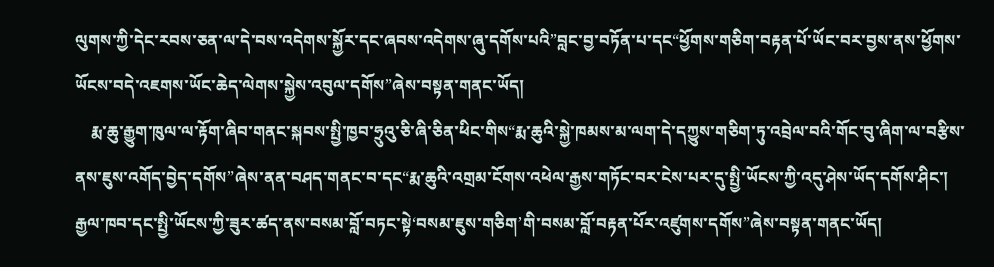ལུགས་ཀྱི་དེང་རབས་ཅན་ལ་དེ་བས་འདེགས་སྐྱོར་དང་ཞབས་འདེགས་ཞུ་དགོས་པའི”བླང་བྱ་བཏོན་པ་དང“ཕྱོགས་གཅིག་བརྟན་པོ་ཡོང་བར་བྱས་ནས་ཕྱོགས་ཡོངས་བདེ་འཇགས་ཡོང་ཆེད་ལེགས་སྐྱེས་འབུལ་དགོས”ཞེས་བསྟན་གནང་ཡོད།
    རྨ་ཆུ་རྒྱུག་ཁུལ་ལ་རྟོག་ཞིབ་གནང་སྐབས་སྤྱི་ཁྱབ་ཧྲུའུ་ཅི་ཞི་ཅིན་ཕིང་གིས“རྨ་ཆུའི་སྐྱེ་ཁམས་མ་ལག་དེ་དཀྱུས་གཅིག་ཏུ་འབྲེལ་བའི་གོང་བུ་ཞིག་ལ་བརྩིས་ནས་ཇུས་འགོད་བྱེད་དགོས”ཞེས་ནན་བཤད་གནང་བ་དང“རྨ་ཆུའི་འགྲམ་ངོགས་འཕེལ་རྒྱས་གཏོང་བར་ངེས་པར་དུ་སྤྱི་ཡོངས་ཀྱི་འདུ་ཤེས་ཡོད་དགོས་ཤིང་། རྒྱལ་ཁབ་དང་སྤྱི་ཡོངས་ཀྱི་ཟུར་ཚད་ནས་བསམ་བློ་བཏང་སྟེ‘བསམ་ཇུས་གཅིག’གི་བསམ་བློ་བརྟན་པོར་འཛུགས་དགོས”ཞེས་བསྟན་གནང་ཡོད།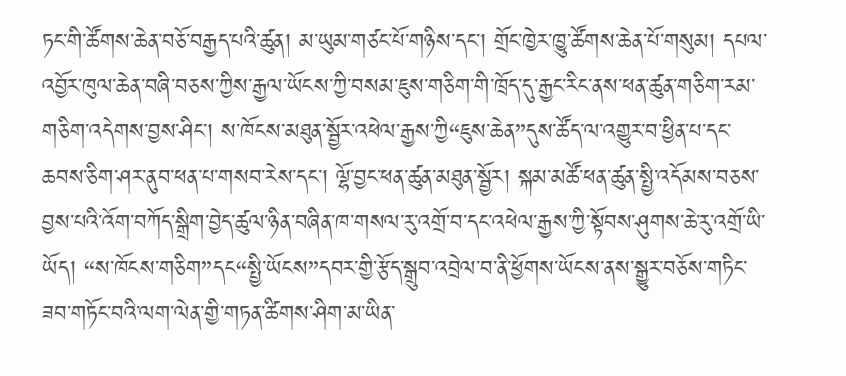ཏང་གི་ཚོགས་ཆེན་བཅོ་བརྒྱད་པའི་ཚུན། མ་ཡུམ་གཙང་པོ་གཉིས་དང་། གྲོང་ཁྱེར་ཁྱུ་ཚོགས་ཆེན་པོ་གསུམ། དཔལ་འབྱོར་ཁུལ་ཆེན་བཞི་བཅས་ཀྱིས་རྒྱལ་ཡོངས་ཀྱི་བསམ་ཇུས་གཅིག་གི་ཁྲོད་དུ་རྒྱང་རིང་ནས་ཕན་ཚུན་གཅིག་རམ་གཅིག་འདེགས་བྱས་ཤིང་། ས་ཁོངས་མཐུན་སྦྱོར་འཕེལ་རྒྱས་ཀྱི“ཇུས་ཆེན”དུས་ཚོད་ལ་འགྱུར་བ་ཕྱིན་པ་དང་ཆབས་ཅིག་ཤར་ནུབ་ཕན་པ་གསབ་རེས་དང་། ལྷོ་བྱང་ཕན་ཚུན་མཐུན་སྦྱོར། སྐམ་མཚོ་ཕན་ཚུན་སྤྱི་འདོམས་བཅས་བྱས་པའི་འོག་བཀོད་སྒྲིག་བྱེད་ཚུལ་ཉིན་བཞིན་ཁ་གསལ་རུ་འགྲོ་བ་དང་འཕེལ་རྒྱས་ཀྱི་སྟོབས་ཤུགས་ཆེ་རུ་འགྲོ་ཡི་ཡོད། “ས་ཁོངས་གཅིག”དང“སྤྱི་ཡོངས”དབར་གྱི་རྩོད་སྒྲུབ་འབྲེལ་བ་ནི་ཕྱོགས་ཡོངས་ནས་སྒྱུར་བཅོས་གཏིང་ཟབ་གཏོང་བའི་ལག་ལེན་གྱི་གཏན་ཚིགས་ཤིག་མ་ཡིན་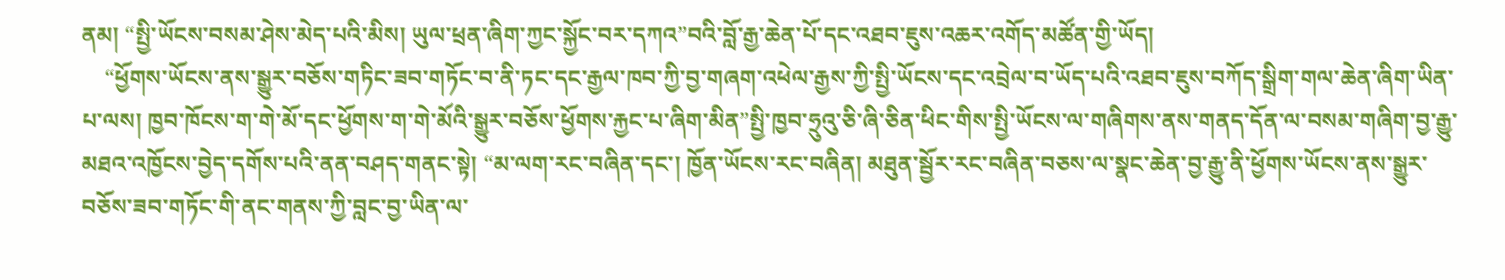ནམ། “སྤྱི་ཡོངས་བསམ་ཤེས་མེད་པའི་མིས། ཡུལ་ཕྲན་ཞིག་ཀྱང་སྐྱོང་བར་དཀའ”བའི་བློ་རྒྱ་ཆེན་པོ་དང་འཐབ་ཇུས་འཆར་འགོད་མཚོན་གྱི་ཡོད།
    “ཕྱོགས་ཡོངས་ནས་སྒྱུར་བཅོས་གཏིང་ཟབ་གཏོང་བ་ནི་ཏང་དང་རྒྱལ་ཁབ་ཀྱི་བྱ་གཞག་འཕེལ་རྒྱས་ཀྱི་སྤྱི་ཡོངས་དང་འབྲེལ་བ་ཡོད་པའི་འཐབ་ཇུས་བཀོད་སྒྲིག་གལ་ཆེན་ཞིག་ཡིན་པ་ལས། ཁྱབ་ཁོངས་ག་གེ་མོ་དང་ཕྱོགས་ག་གེ་མོའི་སྒྱུར་བཅོས་ཕྱོགས་རྐྱང་པ་ཞིག་མིན”སྤྱི་ཁྱབ་ཧྲུའུ་ཅི་ཞི་ཅིན་ཕིང་གིས་སྤྱི་ཡོངས་ལ་གཞིགས་ནས་གནད་དོན་ལ་བསམ་གཞིག་བྱ་རྒྱུ་མཐའ་འཁྱོངས་བྱེད་དགོས་པའི་ནན་བཤད་གནང་སྟེ། “མ་ལག་རང་བཞིན་དང་། ཁྱོན་ཡོངས་རང་བཞིན། མཐུན་སྦྱོར་རང་བཞིན་བཅས་ལ་སྣང་ཆེན་བྱ་རྒྱུ་ནི་ཕྱོགས་ཡོངས་ནས་སྒྱུར་བཅོས་ཟབ་གཏོང་གི་ནང་གནས་ཀྱི་བླང་བྱ་ཡིན་ལ་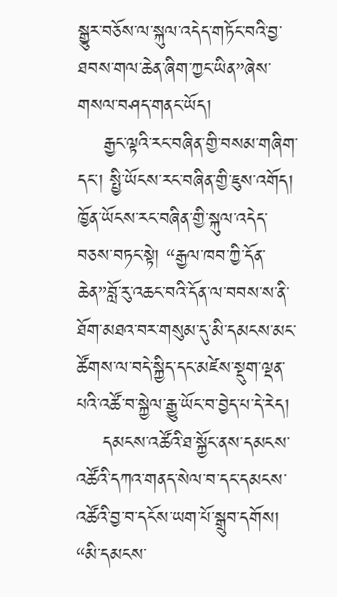སྒྱུར་བཅོས་ལ་སྐུལ་འདེད་གཏོང་བའི་བྱ་ཐབས་གལ་ཆེན་ཞིག་ཀྱང་ཡིན”ཞེས་གསལ་བཤད་གནང་ཡོད།
    རྒྱང་ལྟའི་རང་བཞིན་གྱི་བསམ་གཞིག་དང་། སྤྱི་ཡོངས་རང་བཞིན་གྱི་ཇུས་འགོད། ཁྱོན་ཡོངས་རང་བཞིན་གྱི་སྐུལ་འདེད་བཅས་བཏང་སྟེ། “རྒྱལ་ཁབ་ཀྱི་དོན་ཆེན”བློ་རུ་འཆང་བའི་དོན་ལ་བབས་ས་ནི་ཐོག་མཐའ་བར་གསུམ་དུ་མི་དམངས་མང་ཚོགས་ལ་བདེ་སྐྱིད་དང་མཛེས་སྡུག་ལྡན་པའི་འཚོ་བ་སྐྱེལ་རྒྱུ་ཡོང་བ་བྱེད་པ་དེ་རེད།
    དམངས་འཚོའི་ཐ་སྐྱོང་ནས་དམངས་འཚོའི་དཀའ་གནད་སེལ་བ་དང་དམངས་འཚོའི་བྱ་བ་དངོས་ཡག་པོ་སྒྲུབ་དགོས། “མི་དམངས་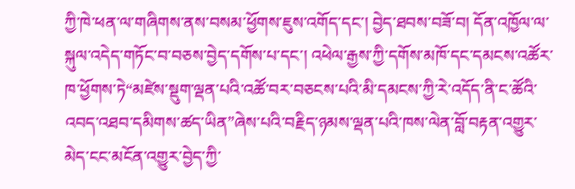ཀྱི་ཁེ་ཕན་ལ་གཞིགས་ནས་བསམ་ཕྱོགས་ཇུས་འགོད་དང་། བྱེད་ཐབས་བཟོ་བ། དོན་འཁྱོལ་ལ་སྐུལ་འདེད་གཏོང་བ་བཅས་བྱེད་དགོས་པ་དང་། འཕེལ་རྒྱས་ཀྱི་དགོས་མཁོ་དང་དམངས་འཚོར་ཁ་ཕྱོགས་ཏེ“མཛེས་སྡུག་ལྡན་པའི་འཚོ་བར་བཅངས་པའི་མི་དམངས་ཀྱི་རེ་འདོད་ནི་ང་ཚོའི་འབད་འཐབ་དམིགས་ཚད་ཡིན”ཞེས་པའི་བརྗིད་ཉམས་ལྡན་པའི་ཁས་ལེན་བློ་བརྟན་འགྱུར་མེད་ངང་མངོན་འགྱུར་བྱེད་ཀྱི་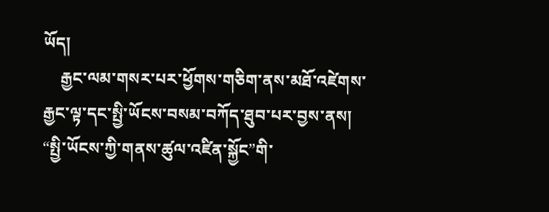ཡོད།
    རྒྱང་ལམ་གསར་པར་ཕྱོགས་གཅིག་ནས་མཐོ་འཛེགས་རྒྱང་ལྟ་དང་སྤྱི་ཡོངས་བསམ་བཀོད་ཐུབ་པར་བྱས་ནས། “སྤྱི་ཡོངས་ཀྱི་གནས་ཚུལ་འཛིན་སྐྱོང”གི་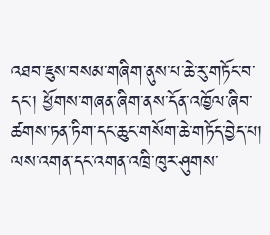འཐབ་ཇུས་བསམ་གཞིག་ནུས་པ་ཆེ་རུ་གཏོང་བ་དང་། ཕྱོགས་གཞན་ཞིག་ནས་དོན་འཁྱོལ་ཞིབ་ཚགས་ཏན་ཏིག་དང་ཆུང་གསོག་ཆེ་གཏོད་བྱེད་པ། ལས་འགན་དང་འགན་འཁྲི་ཁུར་ཤུགས་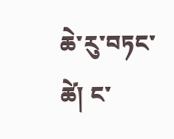ཆེ་རུ་བཏང་ཚེ། ང་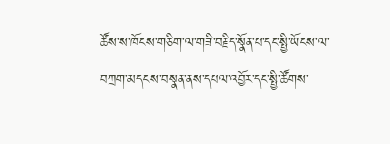ཚོས་ས་ཁོངས་གཅིག་ལ་གཟི་བརྗིད་སྣོན་པ་དང་སྤྱི་ཡོངས་ལ་བཀྲག་མདངས་བསྣན་ནས་དཔལ་འབྱོར་དང་སྤྱི་ཚོགས་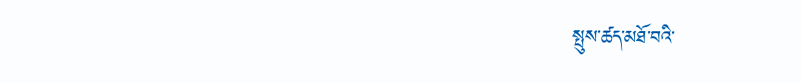སྤུས་ཚད་མཐོ་བའི་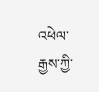འཕེལ་རྒྱས་ཀྱི་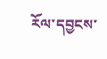རོལ་དབྱངས་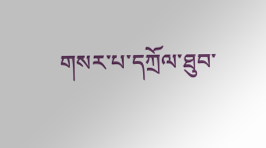གསར་པ་དཀྲོལ་ཐུབ་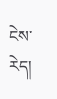ངེས་རེད།